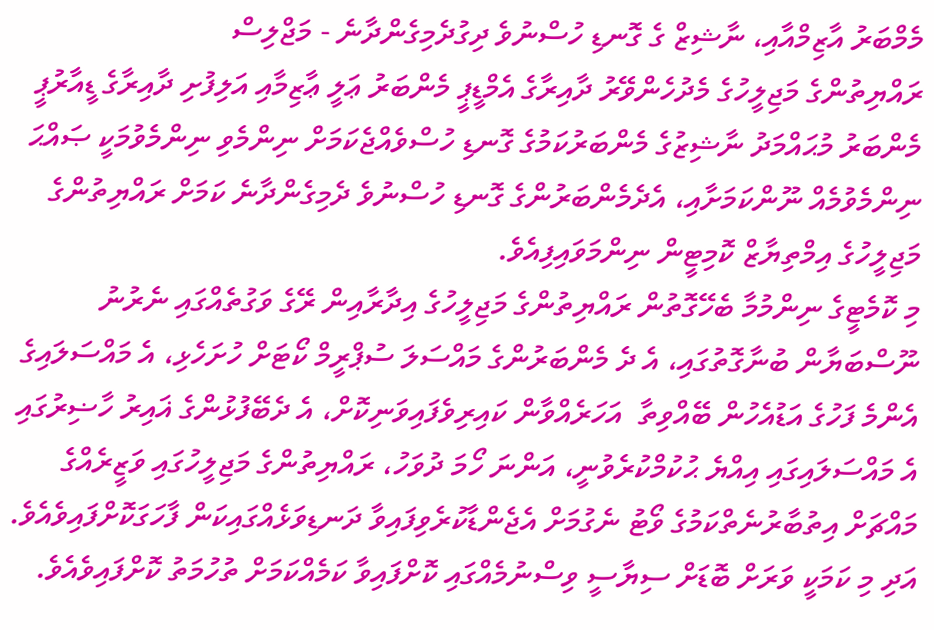މެމްބަރު އާޒިމްއާއި، ނާޝިޒް ގެ ގޮނޑި ހުސްނުވެ ދިގުދެމިގެންދާނެ - މަޖްލިސް
ރައްޔިތުންގެ މަޖިލީހުގެ މެދުހެންވޭރު ދާއިރާގެ އެމްޑީޕީ މެންބަރު ޢަލީ ޢާޒިމާއި އަލިފުށި ދާއިރާގެ ޑީއާރުޕީ މެންބަރު މުޙައްމަދު ނާޝިޒުގެ މެންބަރުކަމުގެ ގޮނޑި ހުސްވެއްޖެކަމަށް ނިންމެވި ނިންމެވުމަކީ ޞައްޙަ ނިންމެވުމެއް ނޫންކަމަށާއި، އެދެމެންބަރުންގެ ގޮނޑި ހުސްނުވެ ދެމިގެންދާނެ ކަމަށް ރައްޔިތުންގެ މަޖިލީހުގެ އިމްތިޔާޒް ކޮމިޓީން ނިންމަވައިފިއެވެ.
މި ކޮމެޓީގެ ނިންމުމާ ބެހޭގޮތުން ރައްޔިތުންގެ މަޖިލީހުގެ އިދާރާއިން ރޭގެ ވަގުތެއްގައި ނެރުނު ނޫސްބަޔާން ބުނާގޮތުގައި، އެ ދެ މެންބަރުންގެ މައްސަލަ ސުޕްރީމް ކޯޓަށް ހުށަހެޅި، އެ މައްސަލައިގެ އެންމެ ފަހުގެ އަޑުއެހުން ބޭއްވިތާ  އަހަރެއްވާން ކައިރިވެފައިވަނިކޮށް، އެ ދެބޭފުޅުންގެ ޣައިރު ހާޟިރުގައި އެ މައްސަލައިގައި އިއްޔެ ޙުކުމްކުރެވުނީ، އަންނަ ހޯމަ ދުވަހު، ރައްޔިތުންގެ މަޖިލީހުގައި ވަޒީރެއްގެ މައްޗަށް އިތުބާރުނެތްކަމުގެ ވޯޓު ނެގުމަށް އެޖެންޑާކުރެވިފައިވާ ދަނޑިވަޅެއްގައިކަން ފާހަގަކޮށްފައިވެއެވެ. އަދި މި ކަމަކީ ވަރަށް ބޮޑަށް ސިޔާސީ ވިސްނުމެއްގައި ކޮށްފައިވާ ކަމެއްކަމަށް ތުހުމަތު ކޮށްފައިވެއެވެ.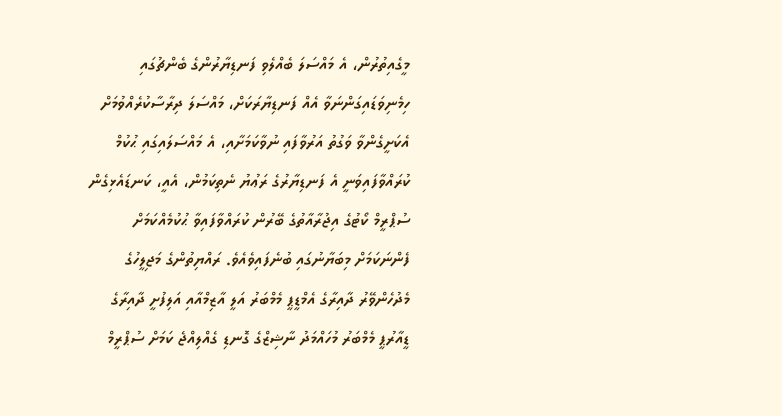މީގެއިތުރުން، އެ މައްސަލަ ބެއްލެވި ފަނޑިޔާރުންގެ ބެންޗުގައި ހިމެނިވަޑައިގަންނަވާ އެއް ފަނޑިޔާރަކަށް، މައްސަލަ ދިރާސާކުރެއްވުމަށް އެކަށީގެންވާ ވަގުތު އަރުވާފައި ނުވާކަމަށާއި، އެ މައްސަލައިގައި ޙުކުމް ކުރައްވާފައިވަނީ އެ ފަނޑިޔާރުގެ ރަޢުޔު ނެތިކަމުން، އެއީ، ކަނޑައެޅިގެން ސުޕްރީމް ކޯޓުގެ އިޖުރާއާތުގެ ބޭރުން ކުރައްވާފައިވާ ޙުކުމެއްކަމަށް ފެންނަކަމަށް މިބަޔާނުގައި ބުނެފައިވެއެވެ. ރައްޔިތުންގެ މަޖިލީހުގެ މެދުހެންވޭރު ދާއިރާގެ އެމްޑީޕީ މެމްބަރު އަލީ އާޒިމްއާއި އަލިފުށީ ދާއިރާގެ ޑީއާރުޕީ މެމްބަރު މުހައްމަދު ނާޝިޒްގެ ގޮނޑި ގެއްލިއްޖެ ކަމަށް ސުޕްރީމް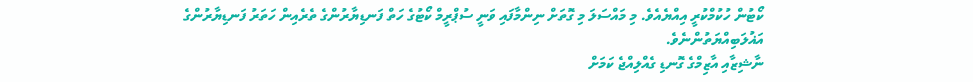ކޯޓުން ހުކުމްކުރީ އިއްޔެއެވެ. މި މައްސަލަ މި ގޮތަށް ނިންމާފައި ވަނީ ސުޕްރީމް ކޯޓުގެ ހަތް ފަނޑިޔާރުންގެ ތެރެއިން ހަތަރު ފަނޑިޔާރުންގެ އަޣުލަބިއްޔަތުންނެވެ.
ނާޝިޒާއި އާޒިމްގެ ގޮނޑި ގެއްލިއްޖެ ކަމަށް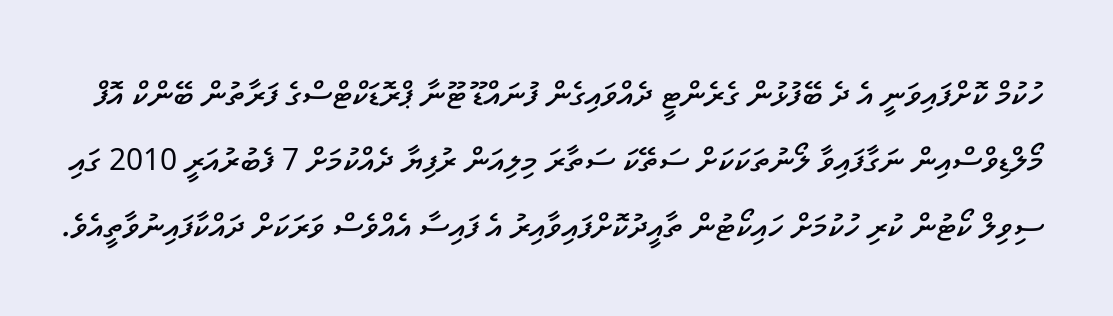ހުކުމް ކޮށްފައިވަނީ އެ ދެ ބޭފުޅުން ގެރެންޓީ ދެއްވައިގެން ފުނައްޑޫ ޓޫނާ ޕްރޮޑަކްޓްސްގެ ފަރާތުން ބޭންކް އޮފް މޯލްޑިވްސްއިން ނަގާފައިވާ ލޯނުތަކަކަށް ސަތޭކަ ސަތާރަ މިލިއަން ރުފިޔާ ދެއްކުމަށް 7 ފެބުރުއަރީ 2010 ގައި ސިވިލް ކޯޓުން ކުރި ހުކުމަށް ހައިކޯޓުން ތާއީދުކޮށްފައިވާއިރު އެ ފައިސާ އެއްވެސް ވަރަކަށް ދައްކާފައިނުވާތީއެވެ.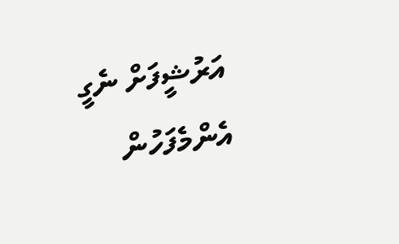އަރުޝީފަށް ނެގީ
އެންމެފަހުން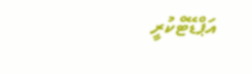އަޕްޑޭޓްކުރީ